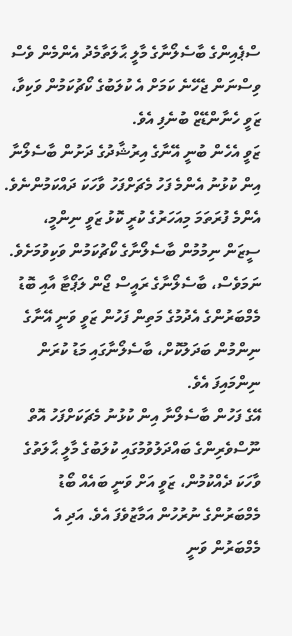ސްޕެއިންގެ ބާސެލޯނާގެ މާލީ ޙާލަތާމެދު އެންމެން ވެސް ވިސްނަން ޖެހޭނެ ކަމަށް އެ ކުލަބުގެ ކޯޗުކަމުން ވަކިވާ، ޒަވީ ހެނާންޑޭޒް ބުނެފި އެވެ.
ޒަވީ އެހެން ބުނީ އޭނާގެ އިރުޝާދުގެ ދަށުން ބާސެލޯނާ އިން ކުޅުނު އެންމެ ފަހު މެޗަށްފަހު ވާހަކަ ދައްކަމުންނެވެ. އެންމެ ފުރަތަމަ މިއަހަރުގެ ކުރީ ކޮޅު ޒަވީ ނިންމީ، ސީޒަން ނިމުމުން ބާސެލޯނާގެ ކޯޗުކަމުން ވަކިވުމަށެވެ. ނަމަވެސް، ބާސެލޯނާގެ ރައީސް ޖޯން ލަޕޯޓާ އާއި ބޮޑު މެމްބަރުންގެ އެދުމުގެ މަތިން ފަހުން ޒަވީ ވަނީ އޭނާގެ ނިންމުން ބަދަލުކޮށް، ބާސެލޯނާގައި މަޑު ކުރަން ނިންމައިފަ އެވެ.
އޭގެ ފަހުން ބާސެލޯނާ އިން ކުޅުނު މެޗަކަށްފަހު އޮތް ނޫސްވެރިންގެ ބައްދަލުވުމުގައި ކުލަބުގެ މާލީ ޙާލަތުގެ ވާހަކަ ދެއްކުމުން، ޒަވީ އަށް ވަނީ ބައެއް ބޯޑު މެމްބަރުންގެ ނުރުހުން އަމާޒުވެފަ އެވެ. އަދި އެ މެމްބަރުން ވަނީ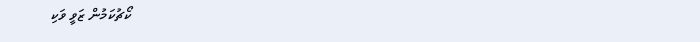ކޯޗުކަމުން ޒަވީ ވަކި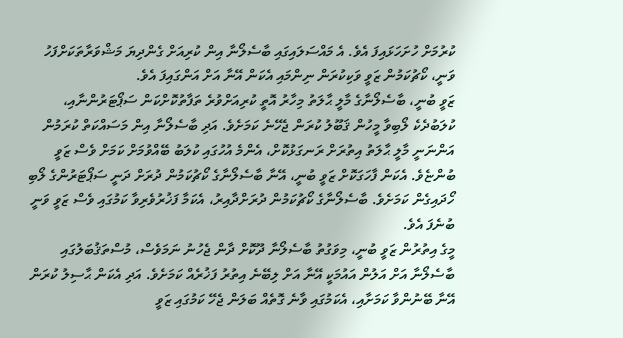ކުރުމަށް ހުށަހަޅައިފަ އެވެ. އެ މައްސަލައިގައި ބާސެލޯނާ އިން ކުރިއަށް ގެންދިޔަ މަޝްވަރާތަކަށްފަހު ވަނީ، ކޯޗުކަމުން ޒަވީ ވަކިކުރަން ނިންމައި އެކަން އޭނާ އަށް އަންގައިފަ އެވެ.
ޒަވީ ބުނީ، ބާސެލޯނާގެ މާލީ ޙާލަތު މިހާރު އޮތީ ކުރިއަށްވުރެ ތަފާތުކޮށްކަން ސަޕޯޓަރުންނާއި، ކުލަބުދެކެ ލޯބިވާ މީހުން ޤަބޫލު ކުރަން ޖެހޭނެ ކަމަށެވެ. އަދި ބާސެލޯނާ އިން މަސައްކަތް ކުރަމުން އަންނަނީ މާލީ ޙާލަތު އިތުރަށް ރަނގަޅުކޮށް، އެންމެ އުހުގައި ކުލަބު ބޭއްވުމަށް ކަމަށް ވެސް ޒަވީ ބުންޏެވެ. އެކަން ފާހަގަކޮށް ޒަވީ ބުނީ، އޭނާ ބާސެލޯނާގެ ކޯޗުކަމުން ދުރަށް ދަނީ ސަޕޯޓަރުންގެ ލޯބި ހޯދައިގެން ކަމަށެވެ. ބާސެލޯނާގެ ކޯޗުކަމުން ދުރަށްދާއިރު، އެކަމާ ފަޚުރުވެރިވާ ކަމުގައި ވެސް ޒަވީ ވަނީ ބުނެފަ އެވެ.
މީގެ އިތުރުން ޒަވީ ބުނީ، މިވަގުތު ބާސެލޯނާ ދޫކޮށް ދާން ޖެހުނު ނަމަވެސް، މުސްތަޤުބަލުގައި ބާސެލޯނާ އަށް އަލުން އައުމަކީ އޭނާ އަށް ލިބޭނެ އިތުރު ފަޚުރެއް ކަމަށެވެ. އަދި އެކަން ޙާސިލު ކުރަން އޭނާ ބޭނުންވާ ކަމަށާއި، އެކަމުގައި ވާނެ ގޮތެއް ބަލަން ޖެހޭ ކަމުގައި ޒަވީ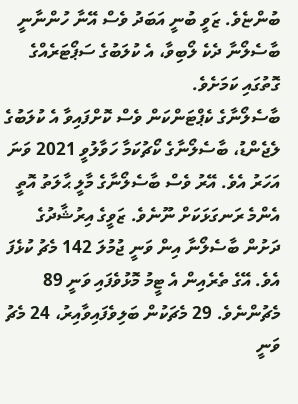ބުންޏެވެ. ޒަވީ ބުނީ އަބަދު ވެސް އޭނާ ހުންނާނީ ބާސެލޯނާ ދެކެ ލޯބިވާ، އެ ކުލަބުގެ ސަޕޯޓަރެއްގެ ގޮތުގައި ކަމަށެވެ.
ބާސެލޯނާގެ ކެޕްޓަންކަން ވެސް ކޮށްފައިވާ އެ ކުލަބުގެ ލެޖެންޑު، ބާސެލޯނާގެ ކޯޗުކަމާ ހަވާލުވީ 2021 ވަނަ އަހަރު އެވެ. އޭރު ވެސް ބާސެލޯނާގެ މާލީ ޙާލަތު އޮތީ އެންމެ ރަނގަޅަކަށް ނޫނެވެ. ޒަވީގެ އިރުޝާދުގެ ދަށުން ބާސެލޯނާ އިން ވަނީ ޖުމުލަ 142 މެޗު ކުޅެފަ އެވެ. އޭގެ ތެރެއިން އެ ޓީމު މޮޅުވެފައި ވަނީ 89 މެޗުންނެވެ. 29 މެޗަކުން ބަލިވެފައިވާއިރު، 24 މެޗު ވަނީ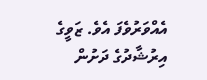އެއްވަރުވެފަ އެވެ. ޒަވީގެ އިރުޝާދުގެ ދަށުން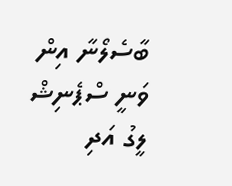ބާސެލޯނާ އިން ވަނީ ސްޕެނިޝް ލީގު އަދި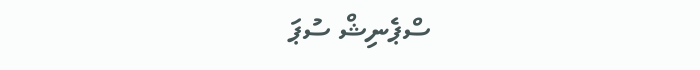ސްޕެނިޝް ސުޕަ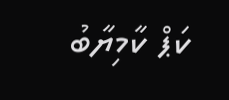ކަޕް ކާމިޔާބު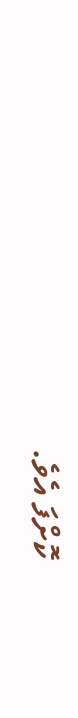ކޮށްފަ އެވެ.